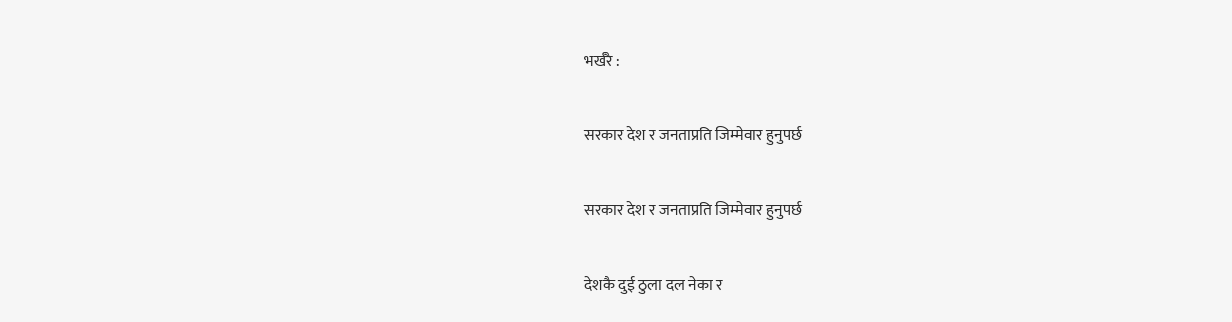भर्खरै :

सरकार देश र जनताप्रति जिम्मेवार हुनुपर्छ

सरकार देश र जनताप्रति जिम्मेवार हुनुपर्छ

देशकै दुई ठुला दल नेका र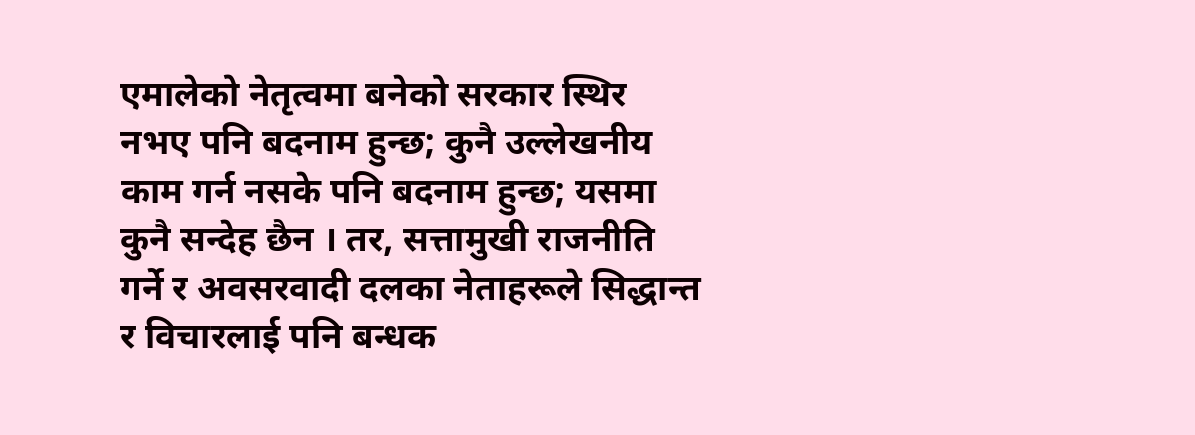एमालेको नेतृत्वमा बनेको सरकार स्थिर नभए पनि बदनाम हुन्छ; कुनै उल्लेखनीय काम गर्न नसके पनि बदनाम हुन्छ; यसमा कुनै सन्देह छैन । तर, सत्तामुखी राजनीति गर्ने र अवसरवादी दलका नेताहरूले सिद्धान्त र विचारलाई पनि बन्धक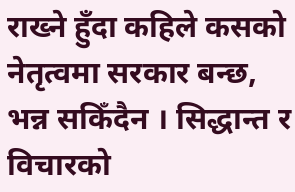राख्ने हुँदा कहिले कसको नेतृत्वमा सरकार बन्छ, भन्न सकिँदैन । सिद्धान्त र विचारको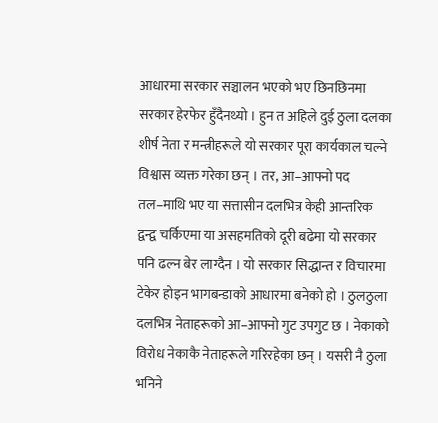आधारमा सरकार सञ्चालन भएको भए छिनछिनमा सरकार हेरफेर हुँदैनथ्यो । हुन त अहिले दुई ठुला दलका शीर्ष नेता र मन्त्रीहरूले यो सरकार पूरा कार्यकाल चल्ने विश्वास व्यक्त गरेका छन् । तर, आ–आफ्नो पद तल–माथि भए या सत्तासीन दलभित्र केही आन्तरिक द्वन्द्व चर्किएमा या असहमतिको दूरी बढेमा यो सरकार पनि ढल्न बेर लाग्दैन । यो सरकार सिद्धान्त र विचारमा टेकेर होइन भागबन्डाको आधारमा बनेको हो । ठुलठुला दलभित्र नेताहरूको आ–आफ्नो गुट उपगुट छ । नेकाको विरोध नेकाकै नेताहरूले गरिरहेका छन् । यसरी नै ठुला भनिने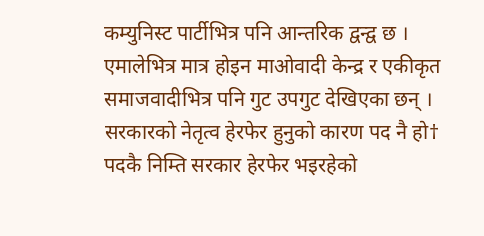कम्युनिस्ट पार्टीभित्र पनि आन्तरिक द्वन्द्व छ । एमालेभित्र मात्र होइन माओवादी केन्द्र र एकीकृत समाजवादीभित्र पनि गुट उपगुट देखिएका छन् ।
सरकारको नेतृत्व हेरफेर हुनुको कारण पद नै हो† पदकै निम्ति सरकार हेरफेर भइरहेको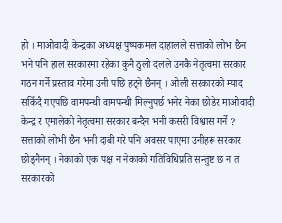हो । माओवादी केन्द्रका अध्यक्ष पुष्पकमल दाहालले सत्ताको लोभ छैन भने पनि हाल सरकारमा रहेका कुनै ठुलो दलले उनकै नेतृत्वमा सरकार गठन गर्ने प्रस्ताव गरेमा उनी पछि हट्ने छैनन् । ओली सरकारको म्याद सकिँदै गएपछि वामपन्थी वामपन्थी मिल्नुपर्छ भनेर नेका छोडेर माओवादी केन्द्र र एमालेको नेतृत्वमा सरकार बन्दैन भनी कसरी विश्वास गर्ने ? सत्ताको लोभी छैन भनी दाबी गरे पनि अवसर पाएमा उनीहरू सरकार छोड्नैनन् । नेकाको एक पक्ष न नेकाको गतिविधिप्रति सन्तुष्ट छ न त सरकारको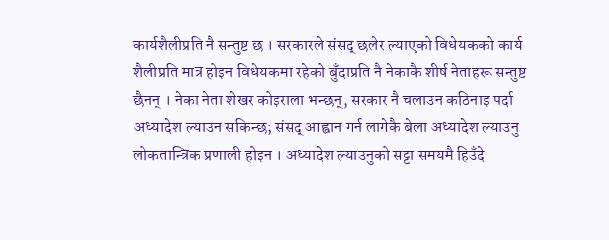कार्यशैलीप्रति नै सन्तुष्ट छ । सरकारले संसद् छलेर ल्याएको विधेयकको कार्य शैलीप्रति मात्र होइन विधेयकमा रहेको बुँदाप्रति नै नेकाकै शीर्ष नेताहरू सन्तुष्ट छैनन् । नेका नेता शेखर कोइराला भन्छन्, सरकार नै चलाउन कठिनाइ पर्दा अध्यादेश ल्याउन सकिन्छ; संसद् आह्वान गर्न लागेकै बेला अध्यादेश ल्याउनु लोकतान्त्रिक प्रणाली होइन । अध्यादेश ल्याउनुको सट्टा समयमै हिउँदे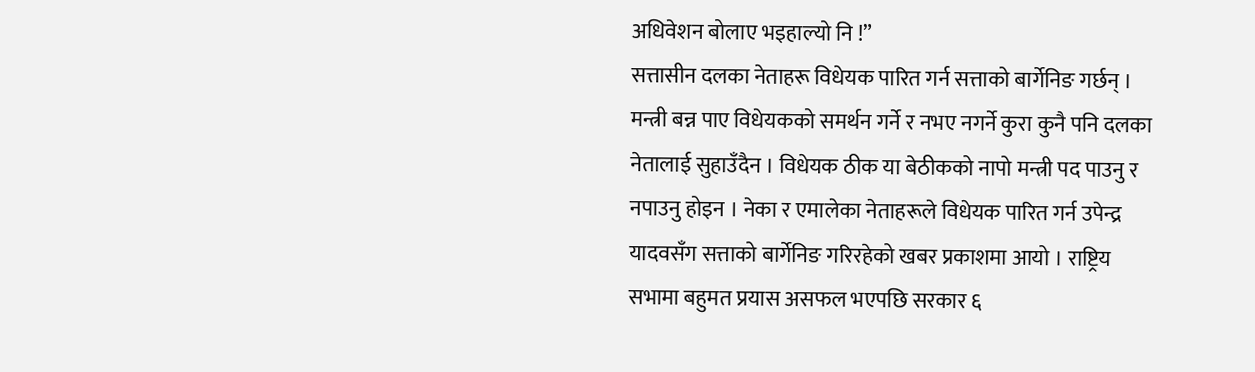अधिवेशन बोलाए भइहाल्यो नि !”
सत्तासीन दलका नेताहरू विधेयक पारित गर्न सत्ताको बार्गेनिङ गर्छन् । मन्त्री बन्न पाए विधेयकको समर्थन गर्ने र नभए नगर्ने कुरा कुनै पनि दलका नेतालाई सुहाउँदैन । विधेयक ठीक या बेठीकको नापो मन्त्री पद पाउनु र नपाउनु होइन । नेका र एमालेका नेताहरूले विधेयक पारित गर्न उपेन्द्र यादवसँग सत्ताको बार्गेनिङ गरिरहेको खबर प्रकाशमा आयो । राष्ट्रिय सभामा बहुमत प्रयास असफल भएपछि सरकार ६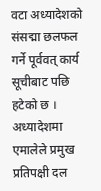वटा अध्यादेशको संसद्मा छलफल गर्ने पूर्ववत् कार्य सूचीबाट पछि हटेको छ । अध्यादेशमा एमालेले प्रमुख प्रतिपक्षी दल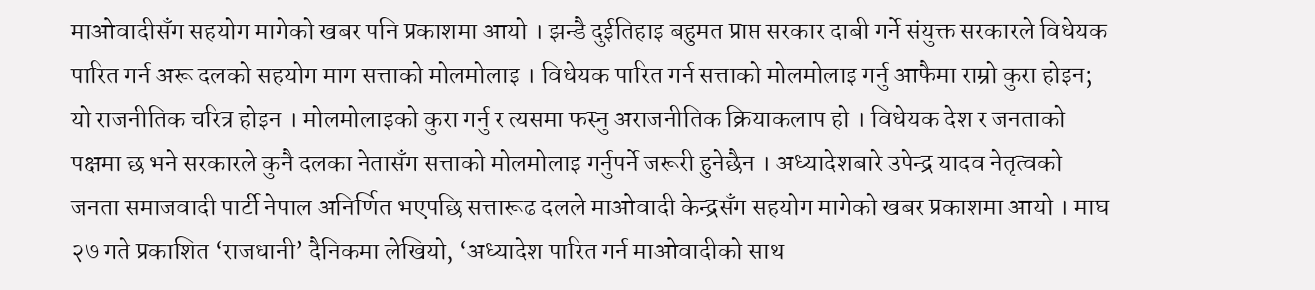माओवादीसँग सहयोग मागेको खबर पनि प्रकाशमा आयो । झन्डै दुईतिहाइ बहुमत प्राप्त सरकार दाबी गर्ने संयुक्त सरकारले विधेयक पारित गर्न अरू दलको सहयोग माग सत्ताको मोलमोलाइ । विधेयक पारित गर्न सत्ताको मोलमोलाइ गर्नु आफैमा राम्रो कुरा होइन; यो राजनीतिक चरित्र होइन । मोलमोलाइको कुरा गर्नु र त्यसमा फस्नु अराजनीतिक क्रियाकलाप हो । विधेयक देश र जनताको पक्षमा छ भने सरकारले कुनै दलका नेतासँग सत्ताको मोलमोलाइ गर्नुपर्ने जरूरी हुनेछैन । अध्यादेशबारे उपेन्द्र यादव नेतृत्वको जनता समाजवादी पार्टी नेपाल अनिर्णित भएपछि सत्तारूढ दलले माओवादी केन्द्रसँग सहयोग मागेको खबर प्रकाशमा आयो । माघ २७ गते प्रकाशित ‘राजधानी’ दैनिकमा लेखियो, ‘अध्यादेश पारित गर्न माओवादीको साथ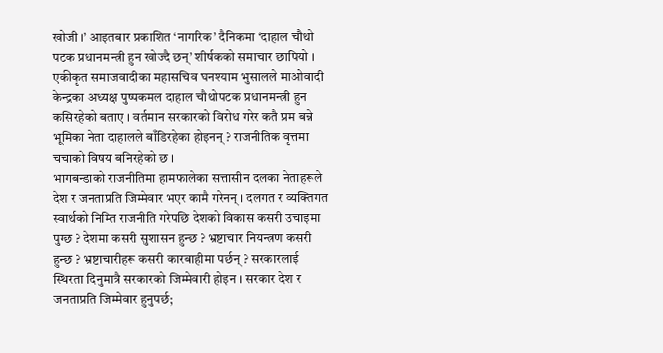खोजी ।’ आइतबार प्रकाशित ‘नागरिक’ दैनिकमा ‘दाहाल चौथो पटक प्रधानमन्त्री हुन खोज्दै छन्’ शीर्षकको समाचार छापियो । एकीकृत समाजवादीका महासचिव घनश्याम भुसालले माओवादी केन्द्रका अध्यक्ष पुष्पकमल दाहाल चौथोपटक प्रधानमन्त्री हुन कसिरहेको बताए । वर्तमान सरकारको विरोध गरेर कतै प्रम बन्ने भूमिका नेता दाहालले बाँडिरहेका होइनन् ? राजनीतिक वृत्तमा चचाको विषय बनिरहेको छ ।
भागबन्डाको राजनीतिमा हामफालेका सत्तासीन दलका नेताहरूले देश र जनताप्रति जिम्मेवार भएर कामै गरेनन् । दलगत र व्यक्तिगत स्वार्थको निम्ति राजनीति गरेपछि देशको विकास कसरी उचाइमा पुग्छ ? देशमा कसरी सुशासन हुन्छ ? भ्रष्टाचार नियन्त्रण कसरी हुन्छ ? भ्रष्टाचारीहरू कसरी कारबाहीमा पर्छन् ? सरकारलाई स्थिरता दिनुमात्रै सरकारको जिम्मेवारी होइन । सरकार देश र जनताप्रति जिम्मेवार हुनुपर्छ;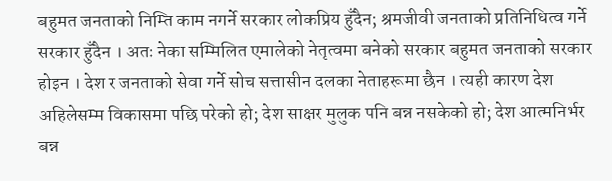बहुमत जनताको निम्ति काम नगर्ने सरकार लोकप्रिय हुँदैन; श्रमजीवी जनताको प्रतिनिधित्व गर्ने सरकार हुँदैन । अतः नेका सम्मिलित एमालेको नेतृत्वमा बनेको सरकार बहुमत जनताको सरकार होइन । देश र जनताको सेवा गर्ने सोच सत्तासीन दलका नेताहरूमा छैन । त्यही कारण देश अहिलेसम्म विकासमा पछि परेको हो; देश साक्षर मुलुक पनि बन्न नसकेको हो; देश आत्मनिर्भर बन्न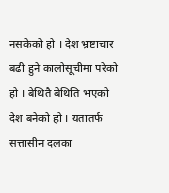नसकेको हो । देश भ्रष्टाचार बढी हुने कालोसूचीमा परेको हो । बेथितै बेथिति भएको देश बनेको हो । यतातर्फ सत्तासीन दलका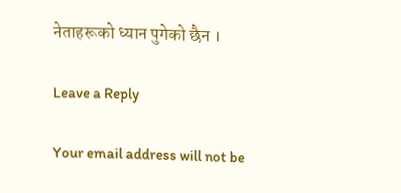नेताहरूको ध्यान पुगेको छैन ।

Leave a Reply

Your email address will not be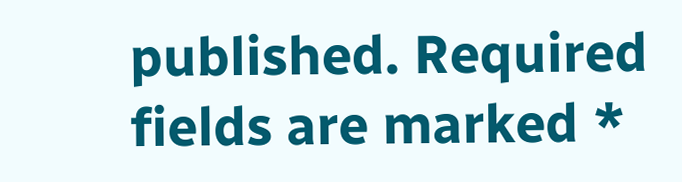published. Required fields are marked *